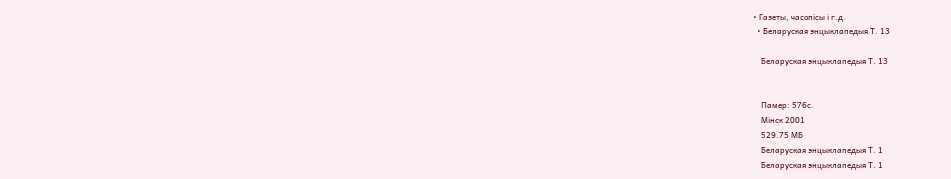• Газеты, часопісы і г.д.
  • Беларуская энцыклапедыя Т. 13

    Беларуская энцыклапедыя Т. 13


    Памер: 576с.
    Мінск 2001
    529.75 МБ
    Беларуская энцыклапедыя Т. 1
    Беларуская энцыклапедыя Т. 1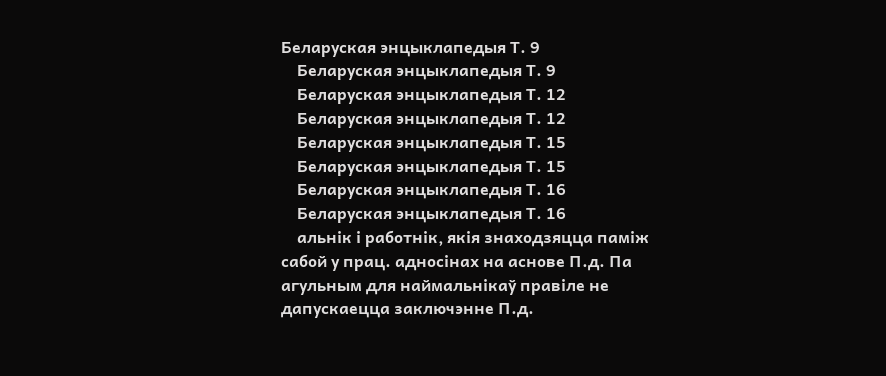Беларуская энцыклапедыя Т. 9
    Беларуская энцыклапедыя Т. 9
    Беларуская энцыклапедыя Т. 12
    Беларуская энцыклапедыя Т. 12
    Беларуская энцыклапедыя Т. 15
    Беларуская энцыклапедыя Т. 15
    Беларуская энцыклапедыя Т. 16
    Беларуская энцыклапедыя Т. 16
    альнік і работнік, якія знаходзяцца паміж сабой у прац. адносінах на аснове П.д. Па агульным для наймальнікаў правіле не дапускаецца заключэнне П.д.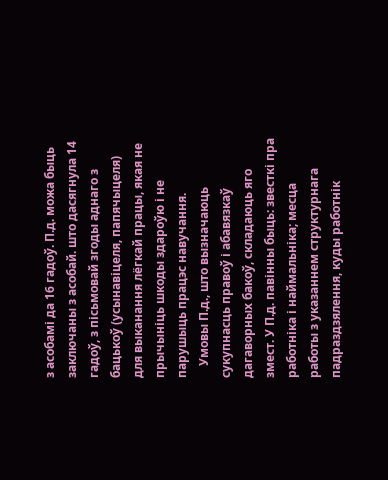з асобамі да 16 гадоў. П.д. можа быць заключаны з асобай. што дасягнула 14 гадоў, з пісьмовай згоды аднаго з бацькоў (усынавіцеля, папячыцеля) для выканання лёгкай працы, якая не прычыніць шкоды здароўю і не парушыць працэс навучання.
    Умовы П.д., што вызначаюць сукупнасць правоў і абавязкаў дагаворных бакоў, складаюць яго змест. У П.д. павінны быць: звесткі пра работніка і наймальніка; месца работы з указаннем структурнага падраздзялення, куды работнік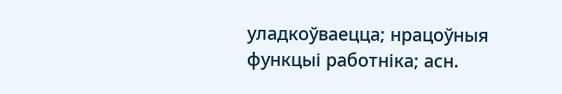уладкоўваецца; нрацоўныя функцыі работніка; асн.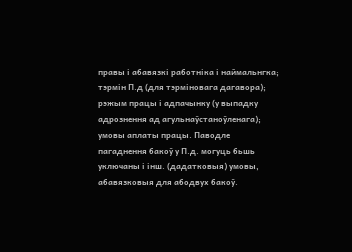правы і абавязкі работніка і наймальнгка; тэрмін П.д (для тэрміновага дагавора); рэжым працы і адпачынку (у выпадку адрознення ад агульнаўстаноўленага); умовы аплаты працы. Паводле пагаднення бакоў у П.д. могуць бьшь уключаны і інш. (дадатковыя) умовы, абавязковыя для абодвух бакоў.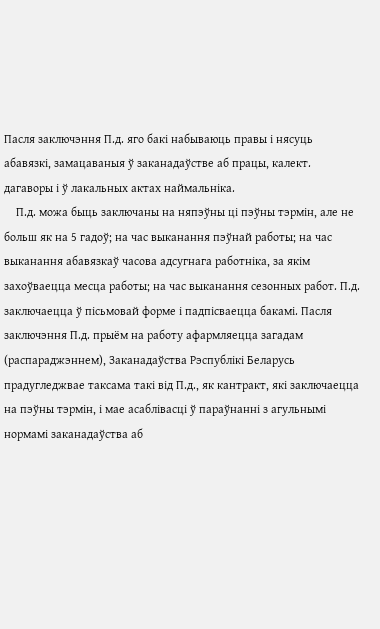Пасля заключэння П.д. яго бакі набываюць правы і нясуць абавязкі, замацаваныя ў заканадаўстве аб працы, калект. дагаворы і ў лакальных актах наймальніка.
    П.д. можа быць заключаны на няпэўны ці пэўны тэрмін, але не больш як на 5 гадоў; на час выканання пэўнай работы; на час выканання абавязкаў часова адсугнага работніка, за якім захоўваецца месца работы; на час выканання сезонных работ. П.д. заключаецца ў пісьмовай форме і падпісваецца бакамі. Пасля заключэння П.д. прыём на работу афармляецца загадам (распараджэннем), Заканадаўства Рэспублікі Беларусь прадугледжвае таксама такі від П.д., як кантракт, які заключаецца на пэўны тэрмін, і мае асаблівасці ў параўнанні з агульнымі нормамі заканадаўства аб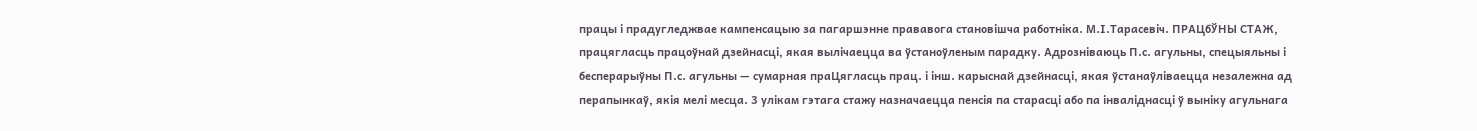працы і прадугледжвае кампенсацыю за пагаршэнне прававога становішча работніка. М.І.Тарасевіч. ПРАЦбЎНЫ СТАЖ, працягласць працоўнай дзейнасці, якая вылічаецца ва ўстаноўленым парадку. Адрозніваюць П.с. агульны, спецыяльны і бесперарыўны П.с. агульны — сумарная праЦягласць прац. і інш. карыснай дзейнасці, якая ўстанаўліваецца незалежна ад перапынкаў, якія мелі месца. 3 улікам гэтага стажу назначаецца пенсія па старасці або па інваліднасці ў выніку агульнага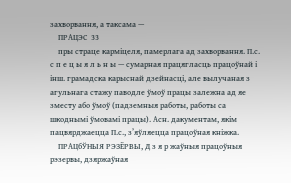захворвання, а таксама —
    ПРАЦЭС  33
    пры страце карміцеля, памерлага ад захворвання. П.с. с п е ц ы я л ь н ы — сумарная працягласць працоўнай і інш. грамадска карыснай дзейнасці, але вылучаная з агульнага стажу паводле ўмоў працы залежна ад яе зместу або ўмоў (падземныя работы, работы са шкоднымі ўмовамі працы). Асн. дакументам, якім пацвярджаецца П.с., з’яўляецца працоўная кніжка.
    ПРАЦбЎНЫЯ РЭЗЁРВЫ, Д з я р жаўныя працоўныя рэзервы, дзяржаўная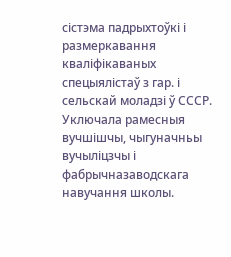сістэма падрыхтоўкі і размеркавання кваліфікаваных спецыялістаў з гар. і сельскай моладзі ў СССР. Уключала рамесныя вучшішчы, чыгуначньы вучыліцзчы і фабрычназаводскага навучання школы.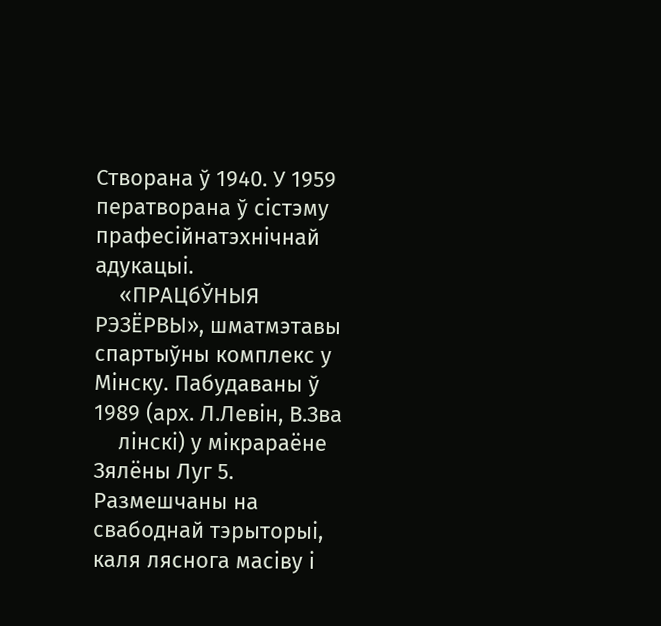Створана ў 1940. У 1959 ператворана ў сістэму прафесійнатэхнічнай адукацыі.
    «ПРАЦбЎНЫЯ РЭЗЁРВЫ», шматмэтавы спартыўны комплекс у Мінску. Пабудаваны ў 1989 (арх. Л.Левін, В.Зва
    лінскі) у мікрараёне Зялёны Луг 5. Размешчаны на свабоднай тэрыторыі, каля ляснога масіву і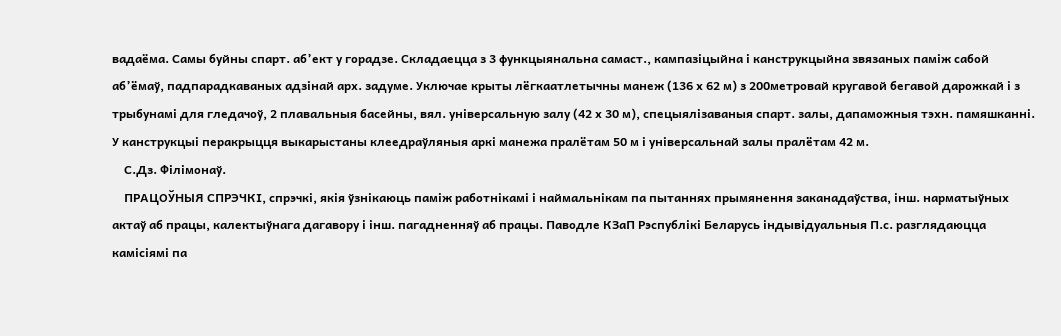вадаёма. Самы буйны спарт. аб’ект у горадзе. Складаецца з 3 функцыянальна самаст., кампазіцыйна і канструкцыйна звязаных паміж сабой аб’ёмаў, падпарадкаваных адзінай арх. задуме. Уключае крыты лёгкаатлетычны манеж (136 х 62 м) з 200метровай кругавой бегавой дарожкай і з трыбунамі для гледачоў, 2 плавальныя басейны, вял. універсальную залу (42 х 30 м), спецыялізаваныя спарт. залы, дапаможныя тэхн. памяшканні. У канструкцыі перакрыцця выкарыстаны клеедраўляныя аркі манежа пралётам 50 м і універсальнай залы пралётам 42 м.
    С.Дз. Філімонаў.
    ПРАЦОЎНЫЯ СПРЭЧКІ, спрэчкі, якія ўзнікаюць паміж работнікамі і наймальнікам па пытаннях прымянення заканадаўства, інш. нарматыўных актаў аб працы, калектыўнага дагавору і інш. пагадненняў аб працы. Паводле КЗаП Рэспублікі Беларусь індывідуальныя П.с. разглядаюцца камісіямі па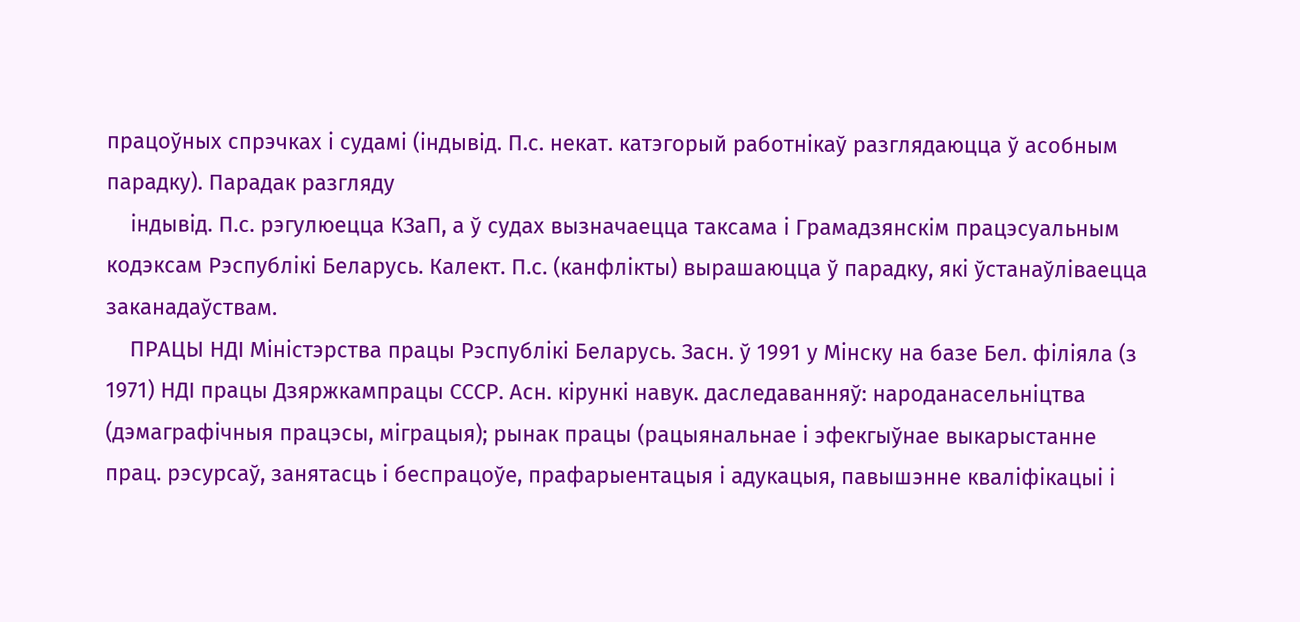працоўных спрэчках і судамі (індывід. П.с. некат. катэгорый работнікаў разглядаюцца ў асобным парадку). Парадак разгляду
    індывід. П.с. рэгулюецца КЗаП, а ў судах вызначаецца таксама і Грамадзянскім працэсуальным кодэксам Рэспублікі Беларусь. Калект. П.с. (канфлікты) вырашаюцца ў парадку, які ўстанаўліваецца заканадаўствам.
    ПРАЦЫ НДІ Міністэрства працы Рэспублікі Беларусь. Засн. ў 1991 у Мінску на базе Бел. філіяла (з 1971) НДІ працы Дзяржкампрацы СССР. Асн. кірункі навук. даследаванняў: народанасельніцтва (дэмаграфічныя працэсы, міграцыя); рынак працы (рацыянальнае і эфекгыўнае выкарыстанне прац. рэсурсаў, занятасць і беспрацоўе, прафарыентацыя і адукацыя, павышэнне кваліфікацыі і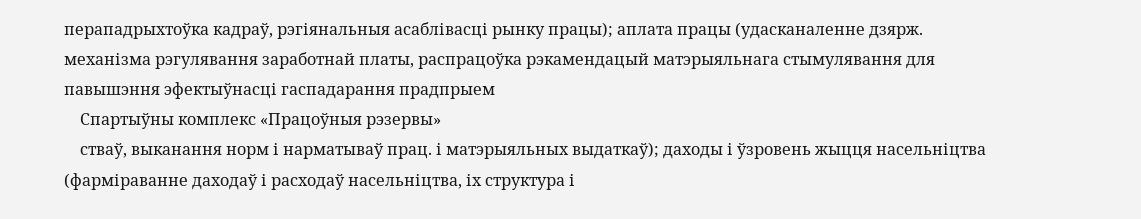перападрыхтоўка кадраў, рэгіянальныя асаблівасці рынку працы); аплата працы (удасканаленне дзярж. механізма рэгулявання заработнай платы, распрацоўка рэкамендацый матэрыяльнага стымулявання для павышэння эфектыўнасці гаспадарання прадпрыем
    Спартыўны комплекс «Працоўныя рэзервы»
    стваў, выканання норм і нарматываў прац. і матэрыяльных выдаткаў); даходы і ўзровень жыцця насельніцтва (фарміраванне даходаў і расходаў насельніцтва, іх структура і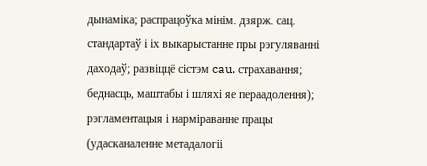дынаміка; распрацоўка мінім. дзярж. сац. стандартаў і іх выкарыстанне пры рэгуляванні даходаў; развіццё сістэм cau. страхавання; беднасць, маштабы і шляхі яе пераадолення); рэгламентацыя і нарміраванне працы (удасканаленне метадалогіі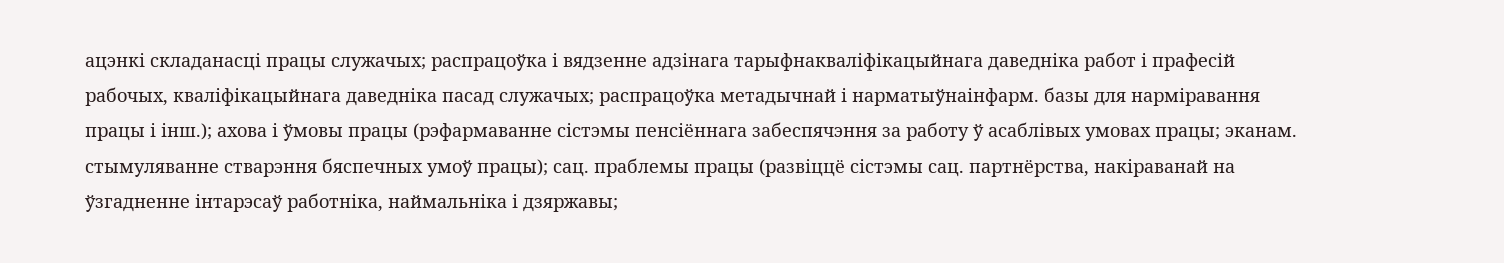ацэнкі складанасці працы служачых; распрацоўка і вядзенне адзінага тарыфнакваліфікацыйнага даведніка работ і прафесій рабочых, кваліфікацыйнага даведніка пасад служачых; распрацоўка метадычнай і нарматыўнаінфарм. базы для нарміравання працы і інш.); ахова і ўмовы працы (рэфармаванне сістэмы пенсіённага забеспячэння за работу ў асаблівых умовах працы; эканам. стымуляванне стварэння бяспечных умоў працы); сац. праблемы працы (развіццё сістэмы сац. партнёрства, накіраванай на ўзгадненне інтарэсаў работніка, наймальніка і дзяржавы;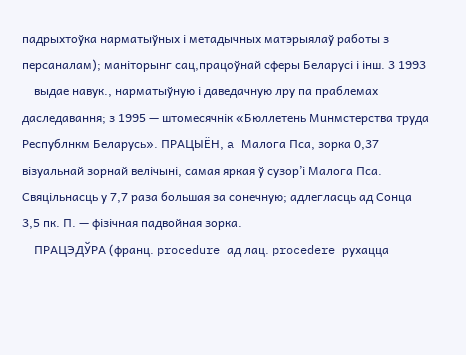падрыхтоўка нарматыўных і метадычных матэрыялаў работы з персаналам); маніторынг сац,працоўнай сферы Беларусі і інш. 3 1993
    выдае навук., нарматыўную і даведачную лру па праблемах даследавання; з 1995 — штомесячнік «Бюллетень Muнмстерства труда Республнкм Беларусь». ПРАЦЫЁН, a Малога Пса, зорка 0,37 візуальнай зорнай велічыні, самая яркая ў сузор’і Малога Пса. Свяцільнасць у 7,7 раза большая за сонечную; адлегласць ад Сонца 3,5 пк. П. — фізічная падвойная зорка.
    ПРАЦЭДЎРА (франц. procedure ад лац. procedere рухацца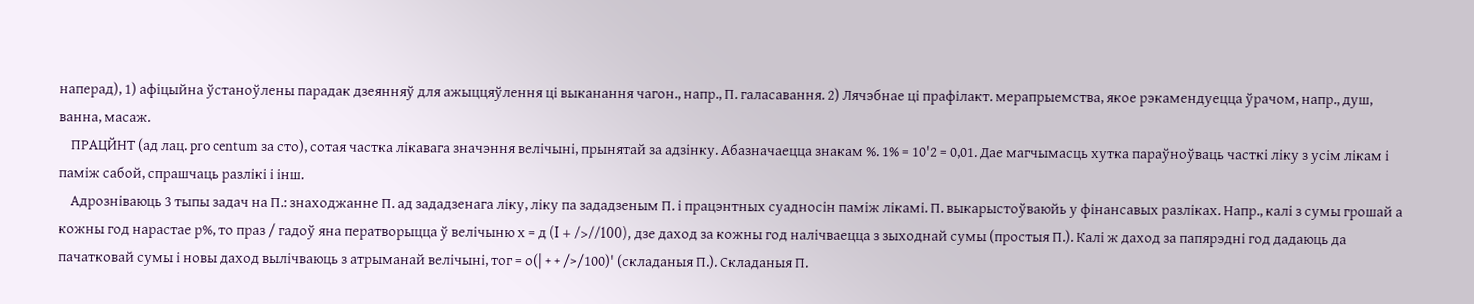наперад), 1) афіцыйна ўстаноўлены парадак дзеянняў для ажыццяўлення ці выканання чагон., напр., П. галасавання. 2) Лячэбнае ці прафілакт. мерапрыемства, якое рэкамендуецца ўрачом, напр., душ, ванна, масаж.
    ПРАЦЙНТ (ад лац. pro centum за сто), сотая частка лікавага значэння велічыні, прынятай за адзінку. Абазначаецца знакам %. 1% = 10'2 = 0,01. Дае магчымасць хутка параўноўваць часткі ліку з усім лікам і паміж сабой, спрашчаць разлікі і інш.
    Адрозніваюць 3 тыпы задач на П.: знаходжанне П. ад зададзенага ліку, ліку па зададзеным П. і працэнтных суадносін паміж лікамі. П. выкарыстоўваюйь у фінансавых разліках. Напр., калі з сумы грошай а кожны год нарастае р%, то праз / гадоў яна ператворыцца ў велічыню х = д (I + />//100), дзе даход за кожны год налічваецца з зыходнай сумы (простыя П.). Калі ж даход за папярэдні год дадаюць да пачатковай сумы і новы даход вылічваюць з атрыманай велічыні, тог = о(| + + />/100)' (складаныя П.). Складаныя П.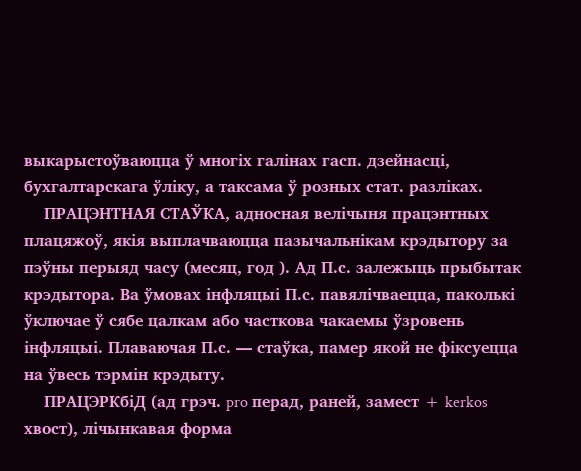выкарыстоўваюцца ў многіх галінах гасп. дзейнасці, бухгалтарскага ўліку, а таксама ў розных стат. разліках.
    ПРАЦЭНТНАЯ СТАЎКА, адносная велічыня працэнтных плацяжоў, якія выплачваюцца пазычальнікам крэдытору за пэўны перыяд часу (месяц, год ). Ад П.с. залежыць прыбытак крэдытора. Ва ўмовах інфляцыі П.с. павялічваецца, паколькі ўключае ў сябе цалкам або часткова чакаемы ўзровень інфляцыі. Плаваючая П.с. — стаўка, памер якой не фіксуецца на ўвесь тэрмін крэдыту.
    ПРАЦЭРКбіД (ад грэч. pro перад, раней, замест + kerkos хвост), лічынкавая форма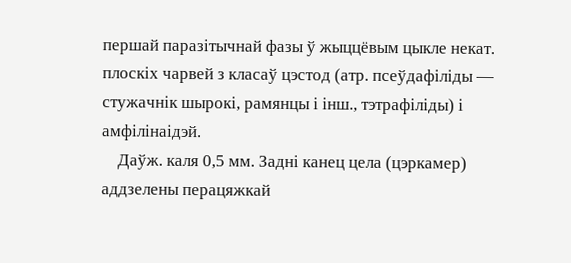першай паразітычнай фазы ў жыццёвым цыкле некат. плоскіх чарвей з класаў цэстод (атр. псеўдафіліды — стужачнік шырокі, рамянцы і інш., тэтрафіліды) і амфілінаідэй.
    Даўж. каля 0,5 мм. Задні канец цела (цэркамер) аддзелены перацяжкай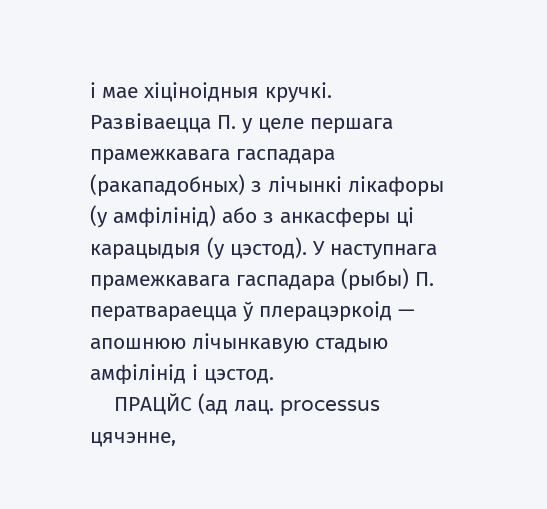і мае хіціноідныя кручкі. Развіваецца П. у целе першага прамежкавага гаспадара (ракападобных) з лічынкі лікафоры (у амфілінід) або з анкасферы ці карацыдыя (у цэстод). У наступнага прамежкавага гаспадара (рыбы) П. ператвараецца ў плерацэркоід — апошнюю лічынкавую стадыю амфілінід і цэстод.
    ПРАЦЙС (ад лац. processus цячэнне,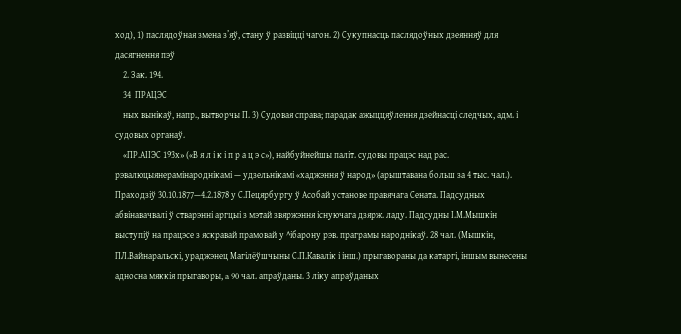ход), 1) паслядоўная змена з’яў, стану ў развіцці чагон. 2) Сукупнасць паслядоўных дзеянняў для дасягнення пэў
    2. Зак. 194.
    34  ПРАЦЭС
    ных вынікаў, напр., вытворчы П. 3) Судовая справа; парадак ажыццяўлення дзейнасці следчых, адм. і судовых органаў.
    «ПР.АІІЭС 193х» («В я л і к і п р а ц э с»), найбуйнейшы паліт. судовы працэс над рас. рэвалюцыянерамінароднікамі — удзельнікамі «хаджэння ў народ» (арыштавана больш за 4 тыс. чал.). Праходзіў 30.10.1877—4.2.1878 у С.Пецярбургу ў Асобай установе правячага Сената. Падсудных абвінавачвалі ў стварэнні аргцыі з мэтай звяржэння існуючага дзярж. ладу. Падсудны І.М.Мышкін выступіў на працэсе з яскравай прамовай у ^ібарону рэв. праграмы народнікаў. 28 чал. (Мышкін, ПЛ.Вайнаральскі, ураджэнец Магілёўшчыны С.П.Кавалік і інш.) прыгавораны да катаргі, іншым вынесены адносна мяккія прыгаворы, a 90 чал. апраўданы. 3 ліку апраўданых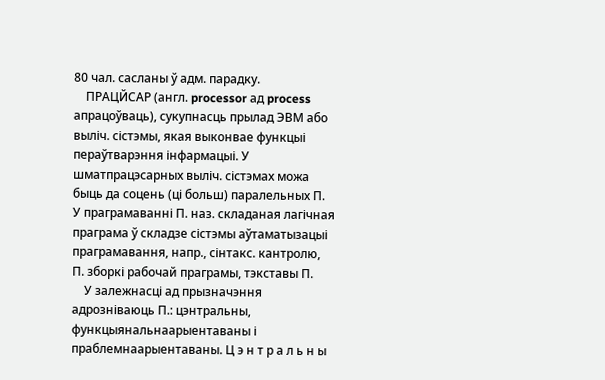80 чал. сасланы ў адм. парадку.
    ПРАЦЙСАР (англ. processor ад process апрацоўваць), сукупнасць прылад ЭВМ або выліч. сістэмы, якая выконвае функцыі пераўтварэння інфармацыі. У шматпрацэсарных выліч. сістэмах можа быць да соцень (ці больш) паралельных П. У праграмаванні П. наз. складаная лагічная праграма ў складзе сістэмы аўтаматызацыі праграмавання, напр., сінтакс. кантролю, П. зборкі рабочай праграмы, тэкставы П.
    У залежнасці ад прызначэння адрозніваюць П.: цэнтральны, функцыянальнаарыентаваны і праблемнаарыентаваны. Ц э н т р а л ь н ы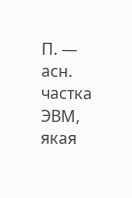П. — асн. частка ЭВМ, якая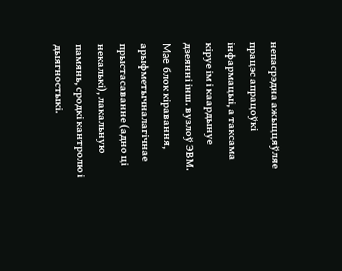непасрэдна ажыццяўляе працэс апрацоўкі інфармацыі, а таксама кіруе ім і каардынуе дзеянні інш. вузлоў ЭВМ. Mae блок кіравання, арыфметычналагічнае прыстасаванне (адно ці некалькі), лакальную памянь, сродкі кантролю і дыягностыкі.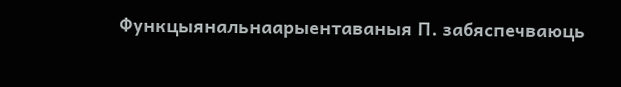Функцыянальнаарыентаваныя П. забяспечваюць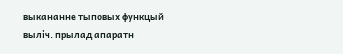выкананне тыповых функцый выліч. прылад апаратн